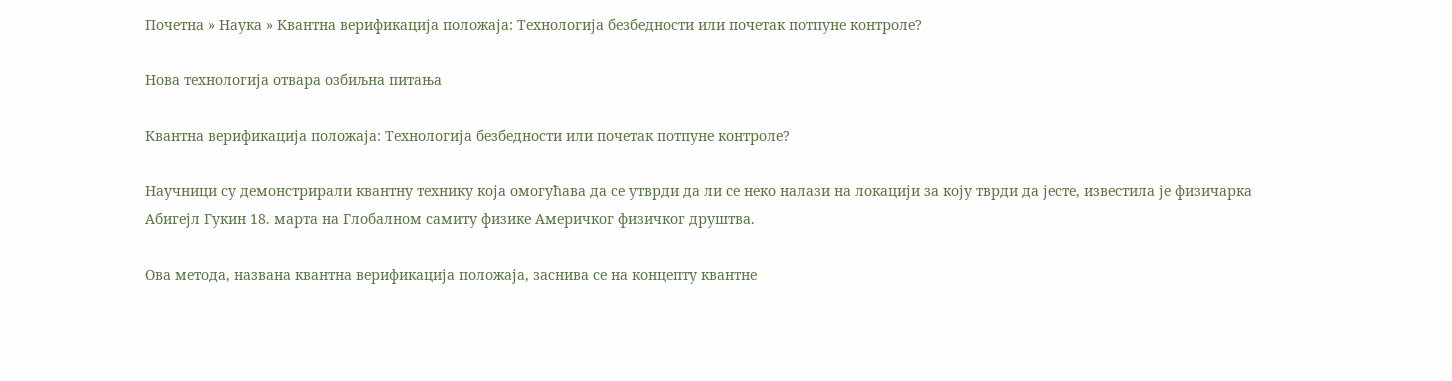Почетна » Наука » Квантна верификација положаја: Технологија безбедности или почетак потпуне контроле?

Нова технологија отвара озбиљна питања

Квантна верификација положаја: Технологија безбедности или почетак потпуне контроле?

Научници су демонстрирали квантну технику која омогућава да се утврди да ли се неко налази на локацији за коју тврди да јесте, известила је физичарка Абигејл Гукин 18. марта на Глобалном самиту физике Америчког физичког друштва.

Ова метода, названа квантна верификација положаја, заснива се на концепту квантне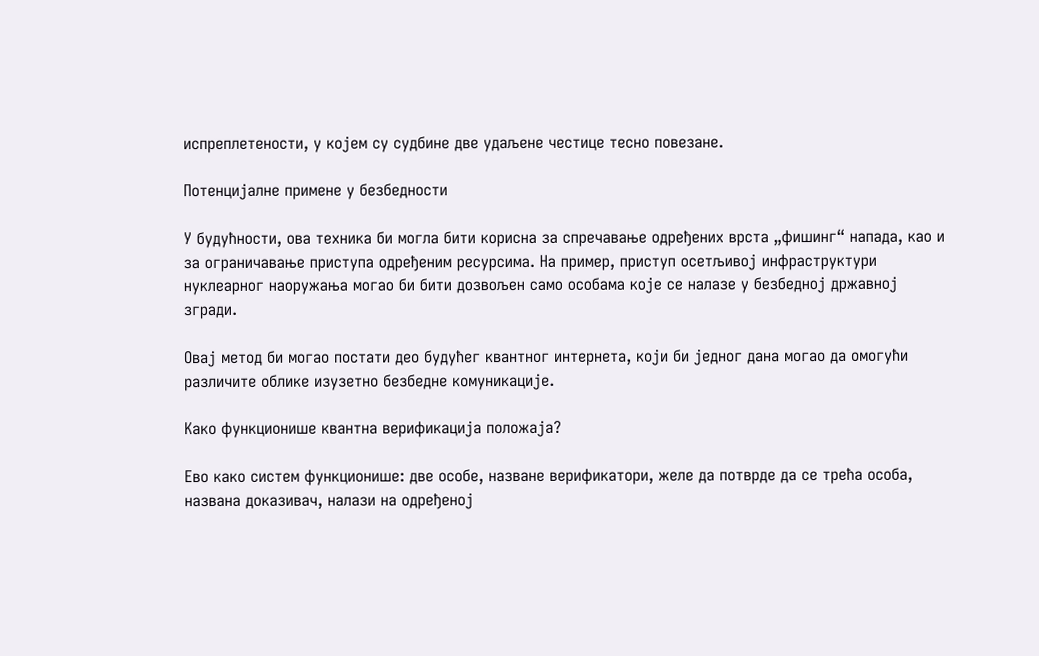испреплетености, у којем су судбине две удаљене честице тесно повезане.

Потенцијалне примене у безбедности

У будућности, ова техника би могла бити корисна за спречавање одређених врста „фишинг“ напада, као и за ограничавање приступа одређеним ресурсима. На пример, приступ осетљивој инфраструктури нуклеарног наоружања могао би бити дозвољен само особама које се налазе у безбедној државној згради.

Овај метод би могао постати део будућег квантног интернета, који би једног дана могао да омогући различите облике изузетно безбедне комуникације.

Како функционише квантна верификација положаја?

Ево како систем функционише: две особе, назване верификатори, желе да потврде да се трећа особа, названа доказивач, налази на одређеној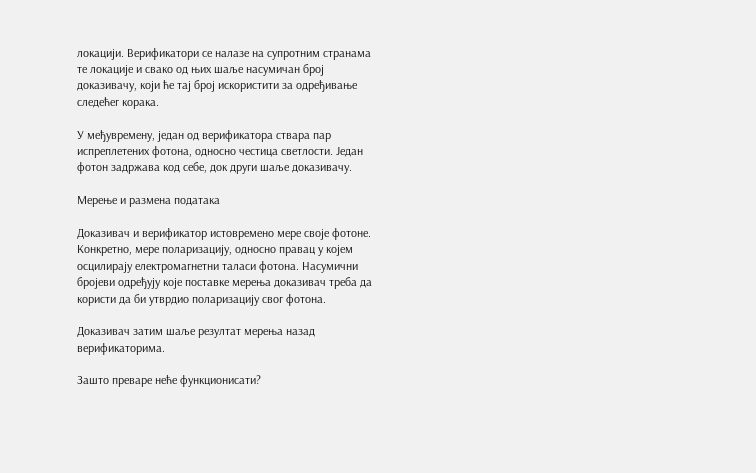локацији. Верификатори се налазе на супротним странама те локације и свако од њих шаље насумичан број доказивачу, који ће тај број искористити за одређивање следећег корака.

У међувремену, један од верификатора ствара пар испреплетених фотона, односно честица светлости. Један фотон задржава код себе, док други шаље доказивачу.

Мерење и размена података

Доказивач и верификатор истовремено мере своје фотоне. Конкретно, мере поларизацију, односно правац у којем осцилирају електромагнетни таласи фотона. Насумични бројеви одређују које поставке мерења доказивач треба да користи да би утврдио поларизацију свог фотона.

Доказивач затим шаље резултат мерења назад верификаторима.

Зашто преваре неће функционисати?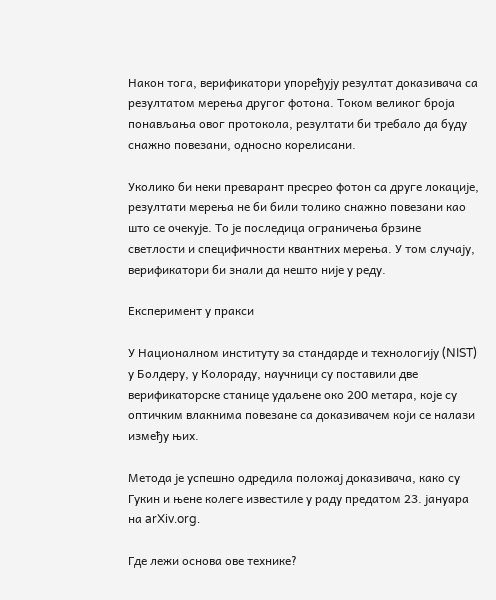Након тога, верификатори упоређују резултат доказивача са резултатом мерења другог фотона. Током великог броја понављања овог протокола, резултати би требало да буду снажно повезани, односно корелисани.

Уколико би неки преварант пресрео фотон са друге локације, резултати мерења не би били толико снажно повезани као што се очекује. То је последица ограничења брзине светлости и специфичности квантних мерења. У том случају, верификатори би знали да нешто није у реду.

Експеримент у пракси

У Националном институту за стандарде и технологију (NIST) у Болдеру, у Колораду, научници су поставили две верификаторске станице удаљене око 200 метара, које су оптичким влакнима повезане са доказивачем који се налази између њих.

Метода је успешно одредила положај доказивача, како су Гукин и њене колеге известиле у раду предатом 23. јануара на arXiv.org.

Где лежи основа ове технике?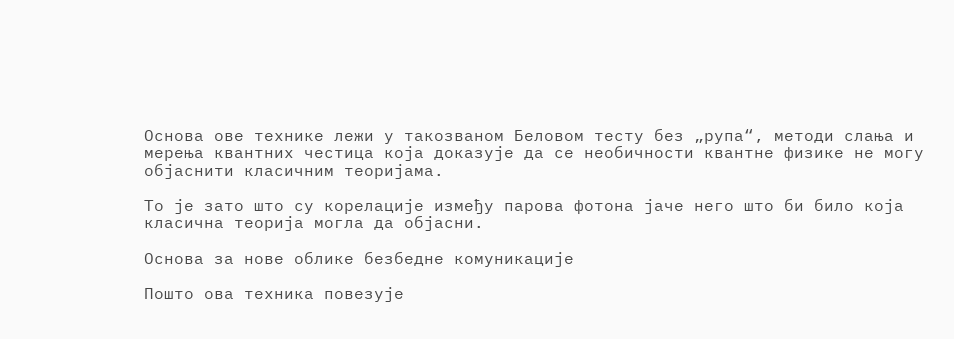Основа ове технике лежи у такозваном Беловом тесту без „рупа“, методи слања и мерења квантних честица која доказује да се необичности квантне физике не могу објаснити класичним теоријама.

То је зато што су корелације између парова фотона јаче него што би било која класична теорија могла да објасни.

Основа за нове облике безбедне комуникације

Пошто ова техника повезује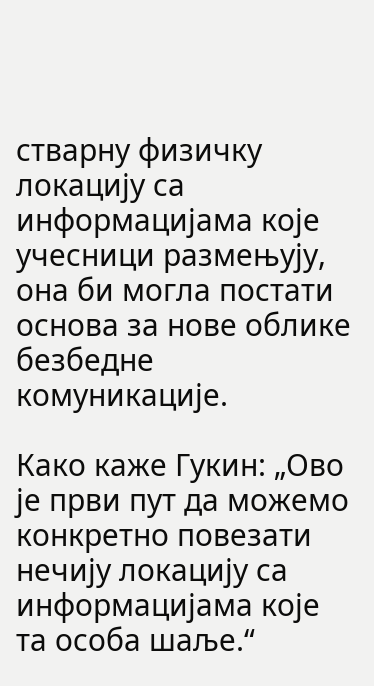стварну физичку локацију са информацијама које учесници размењују, она би могла постати основа за нове облике безбедне комуникације.

Како каже Гукин: „Ово је први пут да можемо конкретно повезати нечију локацију са информацијама које та особа шаље.“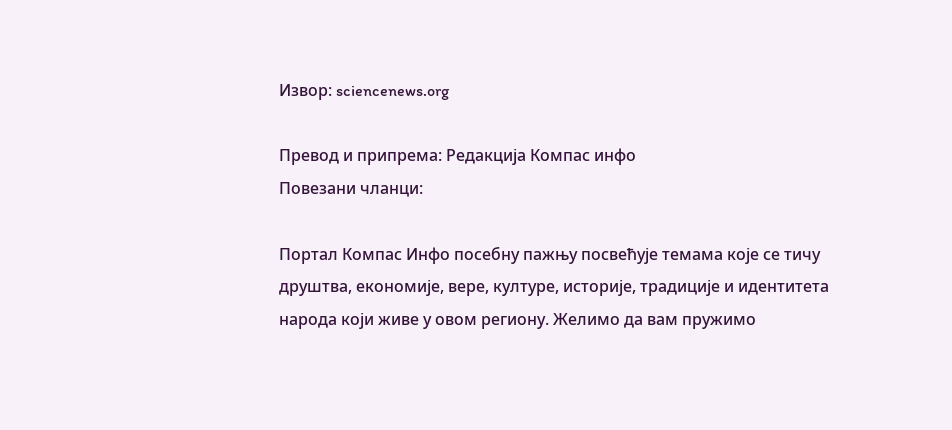Извор: sciencenews.org

Превод и припрема: Редакција Компас инфо
Повезани чланци:

Портал Компас Инфо посебну пажњу посвећује темама које се тичу друштва, економије, вере, културе, историје, традиције и идентитета народа који живе у овом региону. Желимо да вам пружимо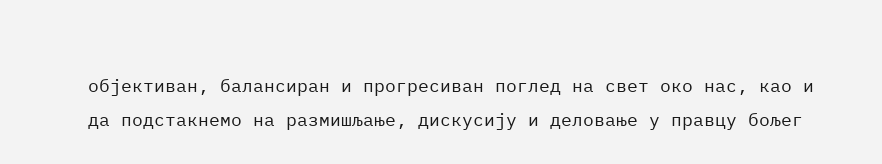објективан, балансиран и прогресиван поглед на свет око нас, као и да подстакнемо на размишљање, дискусију и деловање у правцу бољег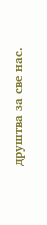друштва за све нас.